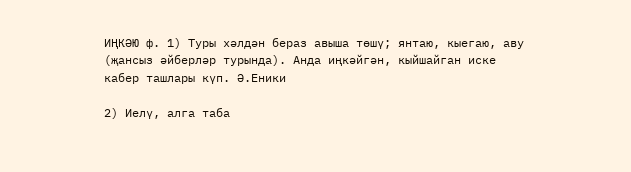ИҢКӘЮ ф. 1) Туры хәлдән бераз авыша төшү; янтаю, кыегаю, аву (җансыз әйберләр турында). Анда иңкәйгән, кыйшайган иске кабер ташлары күп. Ә.Еники

2) Иелү, алга таба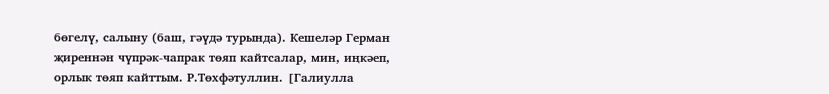бөгелү, салыну (баш, гәүдә турында). Кешеләр Герман җиреннән чүпрәк-чапрак төяп кайтсалар, мин, иңкәеп, орлык төяп кайттым. Р.Төхфәтуллин. [Галиулла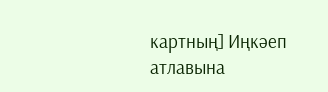картның] Иңкәеп атлавына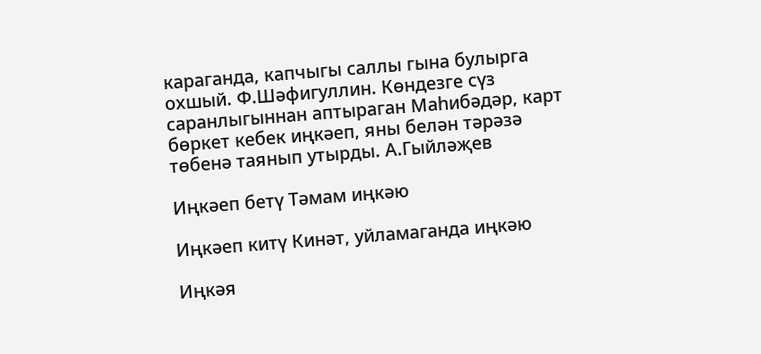караганда, капчыгы саллы гына булырга охшый. Ф.Шәфигуллин. Көндезге сүз саранлыгыннан аптыраган Маһибәдәр, карт бөркет кебек иңкәеп, яны белән тәрәзә төбенә таянып утырды. А.Гыйләҗев

Иңкәеп бетү Тәмам иңкәю

Иңкәеп китү Кинәт, уйламаганда иңкәю

Иңкәя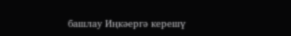башлау Иңкәергә керешү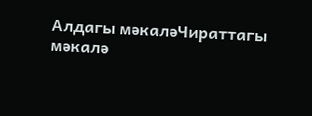Алдагы мәкаләЧираттагы мәкалә